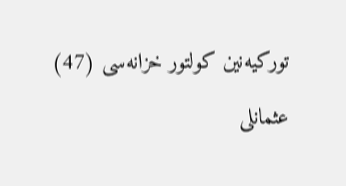تورکیه‌نین کولتور خزانه‌سی (47)

عثمانلی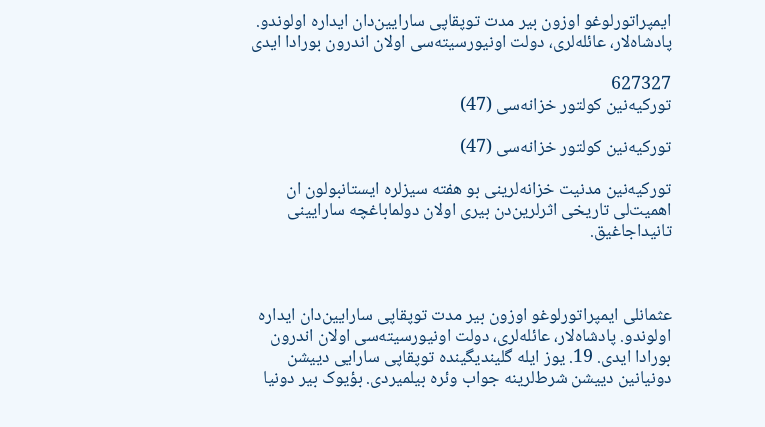ایمپراتورلوغو اوزون بیر مدت توپقاپی سارایین‌دان ایداره اولوندو. پادشاه‌لار، عائله‌لری، دولت اونیورسیته‌سی اولان اندرون بورادا ایدی

627327
تورکیه‌نین کولتور خزانه‌سی (47)

تورکیه‌‌نین کولتور خزانه‌سی (47)

تورکیه‌نین مدنیت خزانه‌لرینی بو هفته سیزلره ایستانبولون ان اهمیت‌لی تاریخی اثرلرین‌دن بیری اولان دولماباغچه سارایینی تانیداجاغیق.



عثمانلی ایمپراتورلوغو اوزون بیر مدت توپقاپی سارایین‌دان ایداره اولوندو. پادشاه‌لار، عائله‌لری، دولت اونیورسیته‌سی اولان اندرون بورادا ایدی. 19. یوز ایله گلیندیگینده توپقاپی سارایی دییشن دونیانین دییشن شرط‌لرینه جواب وئره بیلمیردی. بؤیوک بیر دونیا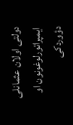دولتی اولان عثمانلی ایمپراتورلوغونون او دؤوردکی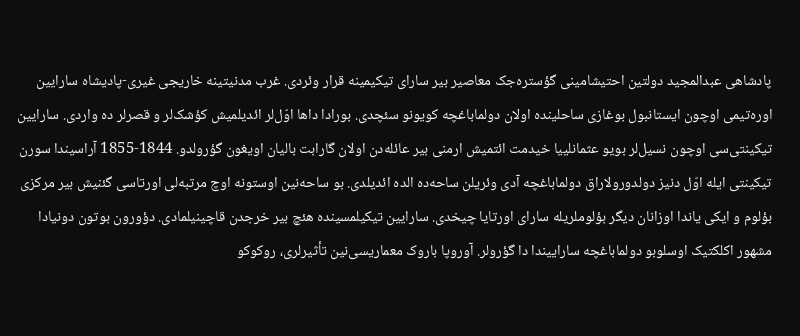پادشاهی عبدالمجید دولتین احتیشامینی گؤستره‌جک معاصیر بیر سارای تیکیمینه قرار وئردی. غرب مدنیتینه خاریجی غیری-پادیشاه سارایین اوره‌‌تیمی اوچون ایستانبول بوغازی ساحلینده اولان دولماباغچه کویونو سئچدی. بورادا داها اوّل‌لر ائدیلمیش کؤشک‌لر و قصرلر ده واردی. سارایین تیکینتی‌سی اوچون نسیل‌لر بویو عثمانلییا خیدمت ائتمیش ارمنی بیر عائله‌دن اولان گارابت بالیان اویغون گؤرولدو. 1844-1855 آراسیندا سورن تیکینتی ایله اوّل دنیز دولدورولا‌راق دولماباغچه آدی وئریلن ساحه‌ده الده ائدیلدی. بو ساحه‌نین اوستونه اوچ مرتبه‌لی اورتاسی گئنیش بیر مرکزی بؤلوم و ایکی یاندا اوزانان دیگر بؤلوملریله سارای اورتایا چیخدی. سارایین تیکیلمسینده هئچ بیر خرجدن قاچینیلمادی. دؤورون بوتون دونیادا مشهور اکلکتیک اوسلوبو دولماباغچه ساراییندا دا گؤرولر. آوروپا باروک معماریسی‌نین تأثیرلری، روکوکو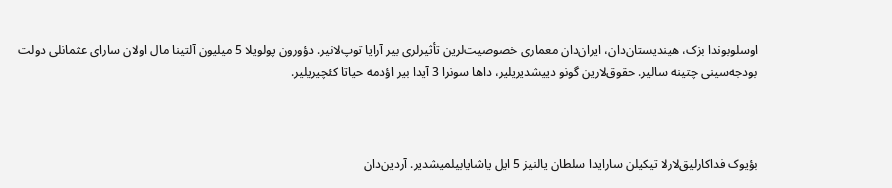اوسلوبوندا بزک، هیندیستان‌دان، ایران‌دان معماری خصوصیت‌لرین تأثیرلری بیر آرایا توپ‌لانیر. دؤورون پولویلا 5 میلیون آلتینا مال اولان سارای عثمانلی دولت بودجه‌سینی چتینه سالیر. حقوق‌لارین گونو دییشدیریلیر، داها سونرا 3 آیدا بیر اؤدمه حیاتا کئچیریلیر.



بؤیوک فداکارلیق‌لارلا تیکیلن سارایدا سلطان یالنیز 5 ایل یاشایابیلمیشدیر. آردین‌دان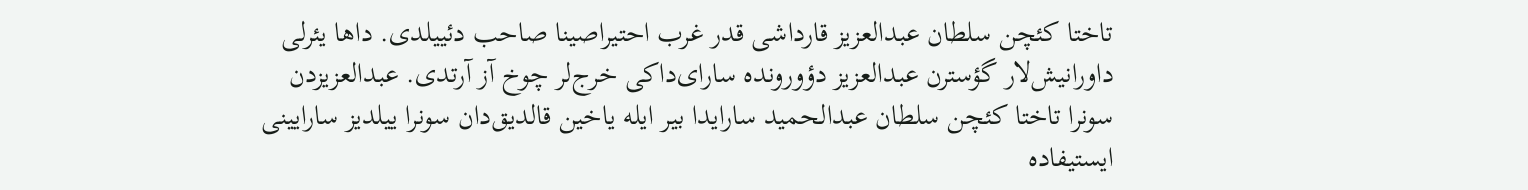تاختا کئچن سلطان عبدالعزیز قارداشی قدر غرب احتیراصینا صاحب دئییلدی. داها یئرلی داورانیش‌لار گؤسترن عبدالعزیز دؤورونده سارای‌داکی خرج‌لر چوخ آز آرتدی. عبدالعزیزدن سونرا تاختا کئچن سلطان عبدالحمید سارایدا بیر ایله یاخین قالدیق‌دان سونرا ییلدیز سارایینی ایستیفاده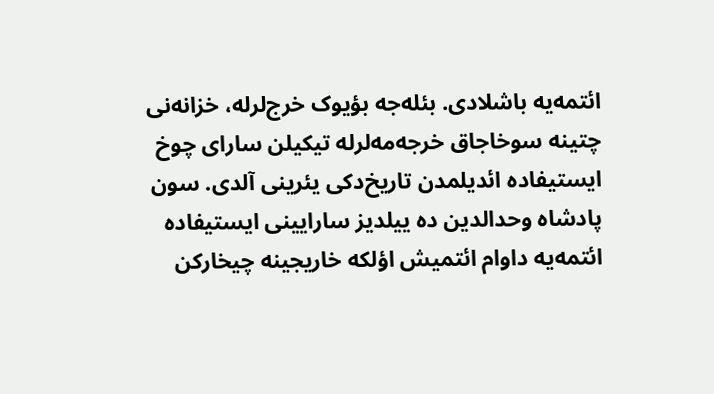ائتمه‌یه باشلادی. بئله‌جه بؤیوک خرج‌لرله، خزانه‌نی چتینه سوخا‌جاق خرجه‌مه‌لرله تیکیلن سارای چوخ ایستیفاده ائدیلمدن تاریخ‌دکی یئرینی آلدی. سون پادشاه وحدالدین ده ییلدیز سارایینی ایستیفاده ائتمه‌یه داوام ائتمیش اؤلکه خاریجینه چیخارکن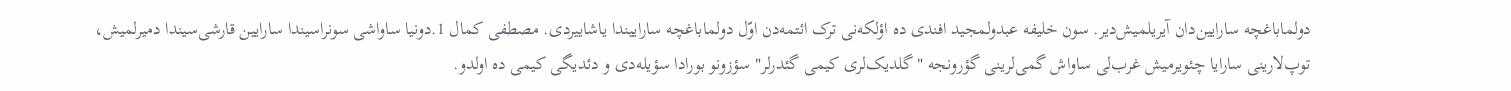دولماباغچه سارایین‌دان آیریلمیش‌دیر. سون خلیفه عبدولمجید افندی ده اؤلکه‌نی ترک ائتمه‌دن اوّل دولماباغچه ساراییندا یاشاییردی. مصطفی کمال 1.دونیا ساواشی سونراسیندا سارایین قارشی‌سیندا دمیرلمیش، توپ‌لارینی سارایا چئویرمیش غرب‌لی ساواش گمی‌لرینی گؤرونجه "گلدیک‌لری کیمی گئدرلر" سؤزونو بورادا سؤیله‌دی و دئدیگی کیمی ده اولدو.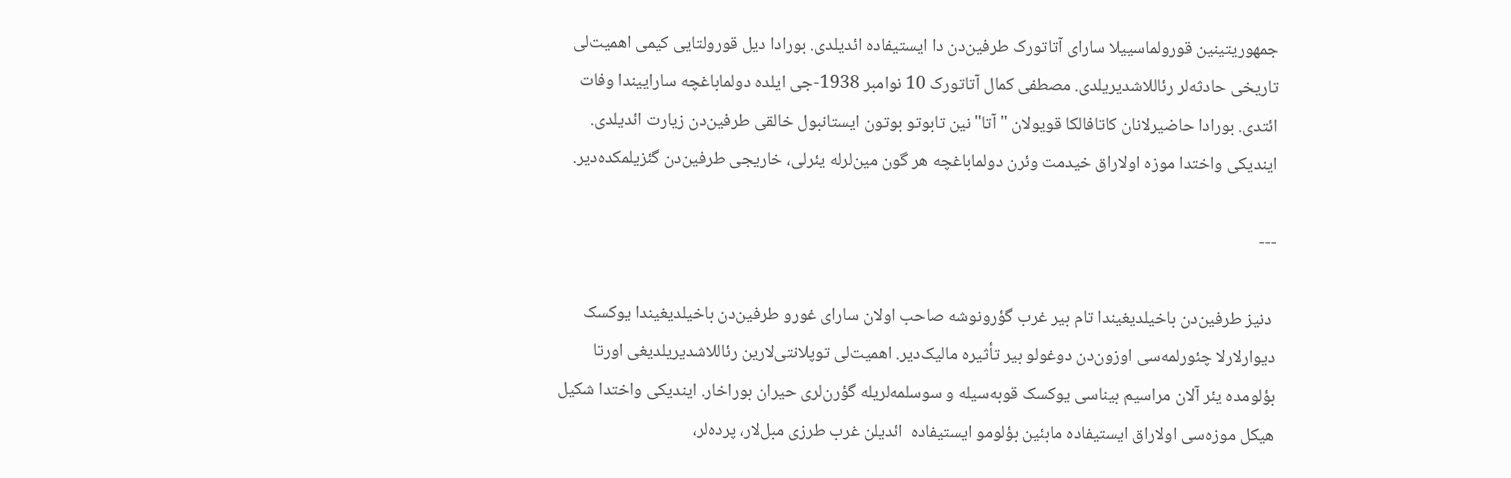جمهوریتینین قورولماسییلا سارای آتاتورک طرفین‌دن دا ایستیفاده ائدیلدی. بورادا دیل قورولتایی کیمی اهمیت‌لی تاریخی حادثه‌لر رئاللاشدیریلدی. مصطفی کمال آتاتورک 10 نوامبر 1938-جی ایلده دولماباغچه ساراییندا وفات ائتدی. بورادا حاضیرلانان کاتافالکا قویولان "آتا"نین تابوتو بوتون ایستانبول خالقی طرفین‌دن زیارت ائدیلدی. ایندیکی واختدا موزه اولا‌راق خیدمت وئرن دولماباغچه هر گون مین‌لرله یئرلی، خاریجی طرفین‌دن گئزیلمکده‌‌دیر.

---

 دنیز طرفین‌دن باخیلدیغیندا تام بیر غرب گؤرونوشه صاحب اولان سارای غورو طرفین‌دن باخیلدیغیندا یوکسک دیوارلارلا چئورلمه‌سی اوزون‌دن دوغولو بیر تأثیره مالیک‌دیر. اهمیت‌لی توپلانتی‌لارین رئاللاشدیریلدیغی اورتا بؤلومده یئر آلان مراسیم بیناسی یوکسک قوبه‌سیله و سوسلمه‌لریله گؤرن‌لری حیران بوراخار. ایندیکی واختدا شکیل هیکل موزه‌سی اولا‌راق ایستیفاده مابئین بؤلومو ایستیفاده  ائدیلن غرب طرزی مبل‌لار، پرده‌لر،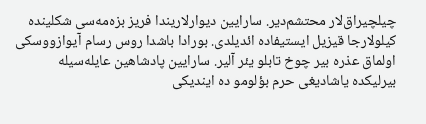چیلچیراق‌لار محتشم‌دیر. سارایین دیوارلاریندا فریز بزه‌مه‌سی شکلینده کیلولارجا قیزیل ایستیفاده ائدیلدی. بورادا باشدا روس رسام آیوازووسکی اولماق عذره بیر چوخ تابلو یئر آلیر. سارایین پادشاهین عایله‌سیله بیرلیکده یاشادیغی حرم بؤلومو ده ایندیکی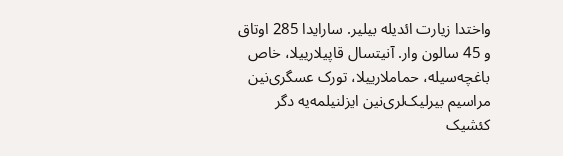واختدا زیارت ائدیله بیلیر. سارایدا 285 اوتاق و 45 سالون وار. آنیتسال قاپیلارییلا، خاص باغچه‌سیله، حماملارییلا، تورک عسگری‌نین مراسیم بیرلیک‌لری‌نین ایزلنیلمه‌یه دگر کئشیک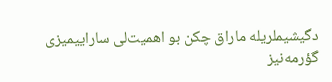دگیشیملریله ماراق چکن بو اهمیت‌لی ساراییمیزی گؤرمه‌نیز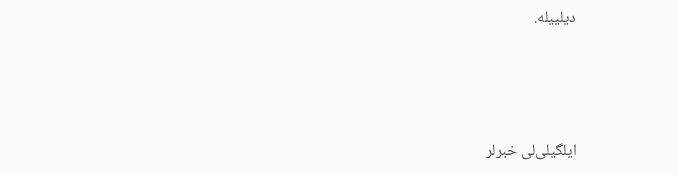دیلییله.



ایلگیلی‌لی خبرلر